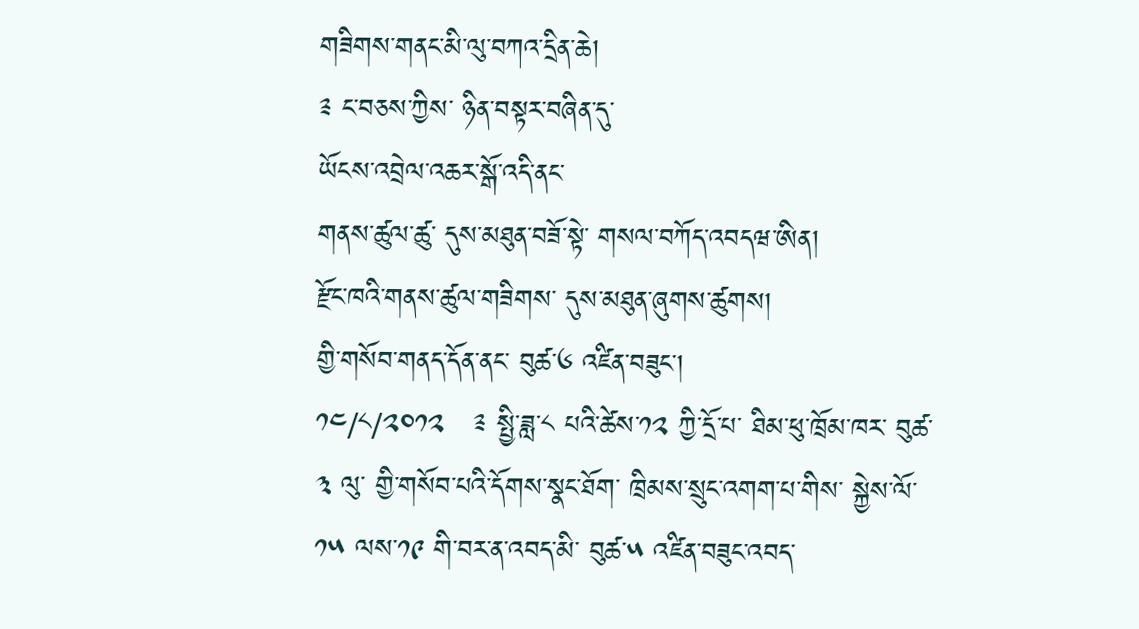གཟིགས་གནང་མི་ལུ་བཀའ་དྲིན་ཆེ།
༉ ང་བཅས་ཀྱིས་ ཉིན་བསྟར་བཞིན་དུ་
ཡོངས་འབྲེལ་འཆར་སྒོ་འདི་ནང་
གནས་ཚུལ་ཚུ་ དུས་མཐུན་བཟོ་སྟེ་ གསལ་བཀོད་འབདཝ་ཨིན།
རྫོང་ཁའི་གནས་ཚུལ་གཟིགས་ དུས་མཐུན་ཞུགས་ཚུགས།
གྱི་གསོབ་གནད་དོན་ནང་ བུཚ་༦ འཛིན་བཟུང་།
༡༤/༨/༢༠༡༢   ༉ སྤྱི་ཟླ་༨ པའི་ཚེས་༡༢ ཀྱི་དྲོ་པ་ ཐིམ་ཕུ་ཁྲོམ་ཁར་ བུཚ་༣ ལུ་ གྱི་གསོབ་པའི་དོགས་སྣང་ཐོག་ ཁྲིམས་སྲུང་འགག་པ་གིས་ སྐྱེས་ལོ་༡༥ ལས་༡༩ གི་བར་ན་འབད་མི་ བུཚ་༥ འཛིན་བཟུང་འབད་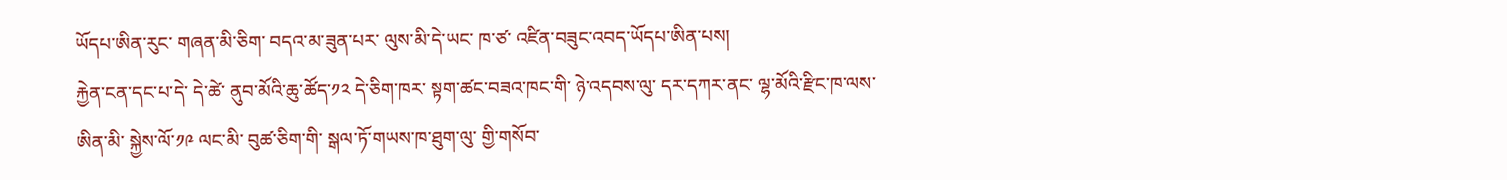ཡོདཔ་ཨིན་རུང་ གཞན་མི་ཅིག་ བདའ་མ་ཟུན་པར་ ལུས་མི་དེ་ཡང་ ཁ་ཙ་ འཛིན་བཟུང་འབད་ཡོདཔ་ཨིན་པས།
རྐྱེན་ངན་དང་པ་དེ་ དེ་ཚེ་ ནུབ་མོའི་ཆུ་ཚོད་༡༢ དེ་ཅིག་ཁར་ སྟག་ཚང་བཟའ་ཁང་གི་ ཉེ་འདབས་ལུ་ དར་དཀར་ནང་ ལྷ་མོའི་རྫིང་ཁ་ལས་ཨིན་མི་ སྐྱེས་ལོ་༡༩ ལང་མི་ བུཚ་ཅིག་གི་ སྒལ་ཏོ་གཡས་ཁ་ཐུག་ལུ་ གྱི་གསོབ་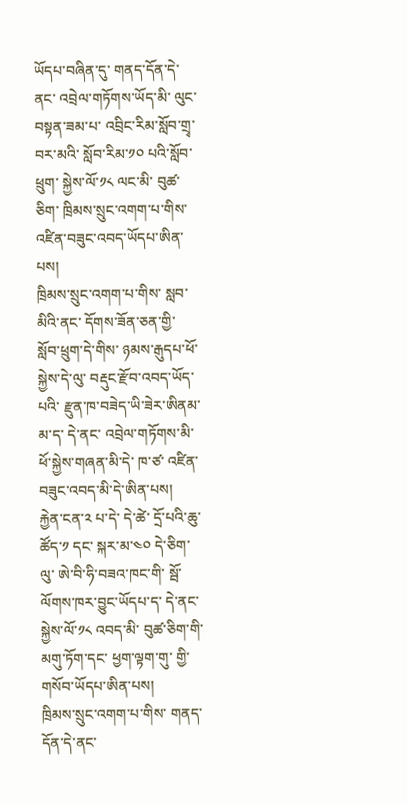ཡོདཔ་བཞིན་དུ་ གནད་དོན་དེ་ནང་ འབྲེལ་གཏོགས་ཡོད་མི་ ལུང་བསྟན་ཟམ་པ་ འབྲིང་རིམ་སློབ་གྲྭ་བར་མའི་ སློབ་རིམ་༡༠ པའི་སློབ་ཕྲུག་ སྐྱེས་ལོ་༡༨ ལང་མི་ བུཚ་ཅིག་ ཁྲིམས་སྲུང་འགག་པ་གིས་ འཛིན་བཟུང་འབད་ཡོདཔ་ཨིན་པས།
ཁྲིམས་སྲུང་འགག་པ་གིས་ སླབ་མིའི་ནང་ དོགས་ཟོན་ཅན་གྱི་ སློབ་ཕྲུག་དེ་གིས་ ཉམས་རྒུདཔ་ཕོ་སྐྱེས་དེ་ལུ་ བརྡུང་རྫོབ་འབད་ཡོད་པའི་ རྫུན་ཁ་བཟེད་ཡི་ཟེར་ཨིནམ་མ་ད་ དེ་ནང་ འབྲེལ་གཏོགས་མི་ ཕོ་སྐྱེས་གཞན་མི་དེ་ ཁ་ཙ་ འཛིན་བཟུང་འབད་མི་དེ་ཨིན་པས།
རྐྱེན་ངན་༢ པ་དེ་ དེ་ཚེ་ དྲོ་པའི་ཆུ་ཚོད་༡ དང་ སྐར་མ་༤༠ དེ་ཅིག་ལུ་ ཨེ་བི་ཧི་བཟའ་ཁང་གི་ སྦོ་ལོགས་ཁར་བྱུང་ཡོདཔ་ད་ དེ་ནང་ སྐྱེས་ལོ་༡༨ འབད་མི་ བུཚ་ཅིག་གི་ མགུ་ཏོག་དང་ ཕྱག་ལྟག་གུ་ གྱི་གསོབ་ཡོདཔ་ཨིན་པས།
ཁྲིམས་སྲུང་འགག་པ་གིས་ གནད་དོན་དེ་ནང་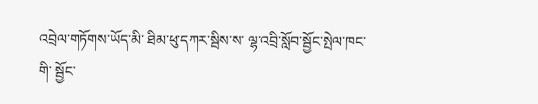འབྲེལ་གཏོགས་ཡོད་མི་ ཐིམ་ཕུ་དཀར་སྦིས་ས་ ལྷ་འབྲི་སློབ་སྦྱོང་སྤེལ་ཁང་གི་ སྦྱོང་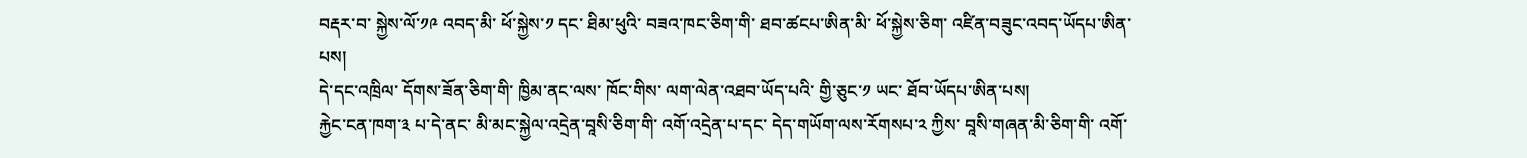བརྡར་བ་ སྐྱེས་ལོ་༡༩ འབད་མི་ ཕོ་སྐྱེས་༡ དང་ ཐིམ་ཕུའི་ བཟའ་ཁང་ཅིག་གི་ ཐབ་ཚངཔ་ཨིན་མི་ ཕོ་སྐྱེས་ཅིག་ འཛིན་བཟུང་འབད་ཡོདཔ་ཨིན་པས།
དེ་དང་འཁྲིལ་ དོགས་ཟོན་ཅིག་གི་ ཁྱིམ་ནང་ལས་ ཁོང་གིས་ ལག་ལེན་འཐབ་ཡོད་པའི་ གྱི་ཅུང་༡ ཡང་ ཐོབ་ཡོདཔ་ཨིན་པས།
རྐྱེང་ངན་ཁག་༣ པ་དེ་ནང་ མི་མང་སྐྱེལ་འདྲེན་བཱསི་ཅིག་གི་ འགོ་འདྲེན་པ་དང་ དེད་གཡོག་ལས་རོགསཔ་༢ ཀྱིས་ བཱསི་གཞན་མི་ཅིག་གི་ འགོ་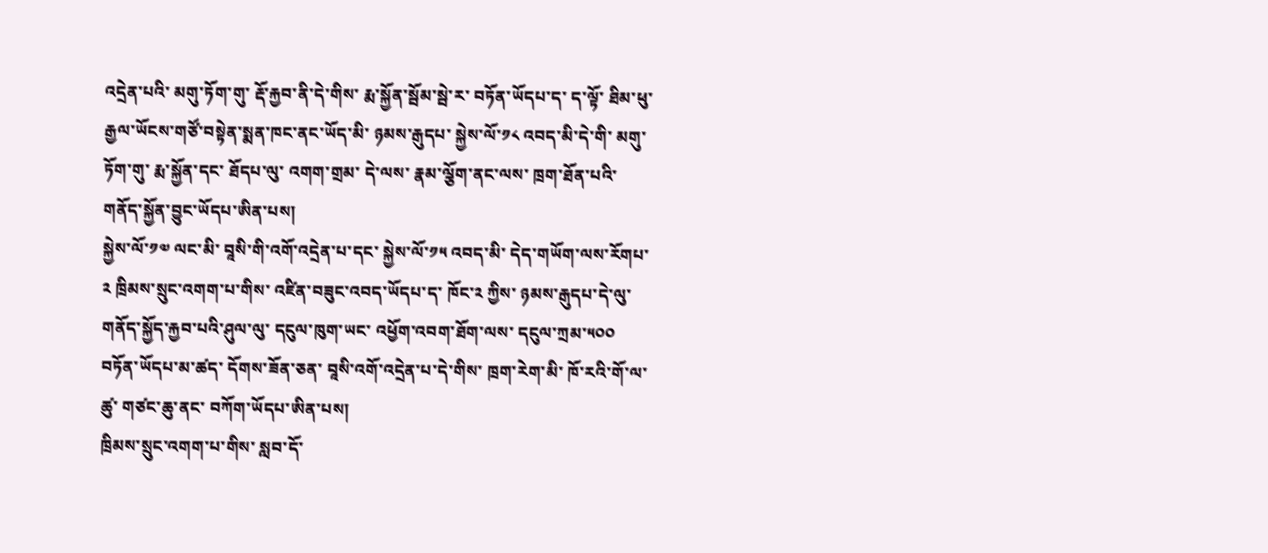འདྲེན་པའི་ མགུ་ཏོག་གུ་ རྡོ་རྐྱབ་ནི་དེ་གིས་ རྨ་སྐྱོན་སྦོམ་སྦེ་ར་ བཏོན་ཡོདཔ་ད་ ད་ལྟོ་ ཐིམ་ཕུ་རྒྱལ་ཡོངས་གཙོ་བསྟེན་སྨན་ཁང་ནང་ཡོད་མི་ ཉམས་རྒུདཔ་ སྐྱེས་ལོ་༡༨ འབད་མི་དེ་གི་ མགུ་ཏོག་གུ་ རྨ་སྐྱོན་དང་ ཐོདཔ་ལུ་ འགག་གྲམ་ དེ་ལས་ རྣམ་ལྕོག་ནང་ལས་ ཁྲག་ཐོན་པའི་ གནོད་སྐྱོན་བྱུང་ཡོདཔ་ཨིན་པས།
སྐྱེས་ལོ་༡༧ ལང་མི་ བཱསི་གི་འགོ་འདྲེན་པ་དང་ སྐྱེས་ལོ་༡༥ འབད་མི་ དེད་གཡོག་ལས་རོགཔ་༢ ཁྲིམས་སྲུང་འགག་པ་གིས་ འཛིན་བཟུང་འབད་ཡོདཔ་ད་ ཁོང་༢ ཀྱིས་ ཉམས་རྒུདཔ་དེ་ལུ་ གནོད་སྐྱོད་རྐྱབ་པའི་ཤུལ་ལུ་ དངུལ་ཁུག་ཡང་ འཕྱོག་འབག་ཐོག་ལས་ དངུལ་ཀྲམ་༥༠༠ བཏོན་ཡོདཔ་མ་ཚད་ དོགས་ཟོན་ཅན་ བཱསི་འགོ་འདྲེན་པ་དེ་གིས་ ཁྲག་རེག་མི་ ཁོ་རའི་གོ་ལ་ཚུ་ གཙང་ཆུ་ནང་ བཀོག་ཡོདཔ་ཨིན་པས།
ཁྲིམས་སྲུང་འགག་པ་གིས་ སླབ་དོ་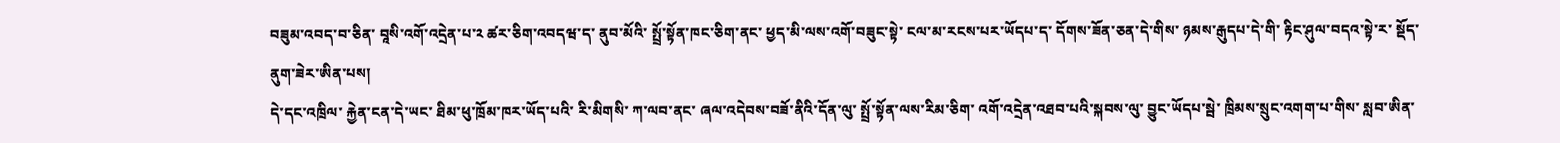བཟུམ་འབད་བ་ཅིན་ བཱསི་འགོ་འདྲེན་པ་༢ ཚར་ཅིག་འབདཝ་ད་ ནུབ་མོའི་ སྤྲོ་སྟོན་ཁང་ཅིག་ནང་ ཕྱད་མི་ལས་འགོ་བཟུང་སྟེ་ ངལ་མ་རངས་པར་ཡོདཔ་ད་ དོགས་ཟོན་ཅན་དེ་གིས་ ཉམས་རྒུདཔ་དེ་གི་ རྟིང་ཤུལ་བདའ་སྟེ་ར་ སྡོད་ནུག་ཟེར་ཨིན་པས།
དེ་དང་འཁྲིལ་ རྐྱེན་ངན་དེ་ཡང་ ཐིམ་ཕུ་ཁྲོམ་ཁར་ཡོད་པའི་ རི་མིགསི་ ཀ་ལབ་ནང་ ཞལ་འདེབས་བཟོ་ནིའི་དོན་ལུ་ སྤྲོ་སྟོན་ལས་རིམ་ཅིག་ འགོ་འདྲེན་འཐབ་པའི་སྐབས་ལུ་ བྱུང་ཡོདཔ་སྦེ་ ཁྲིམས་སྲུང་འགག་པ་གིས་ སླབ་ཨིན་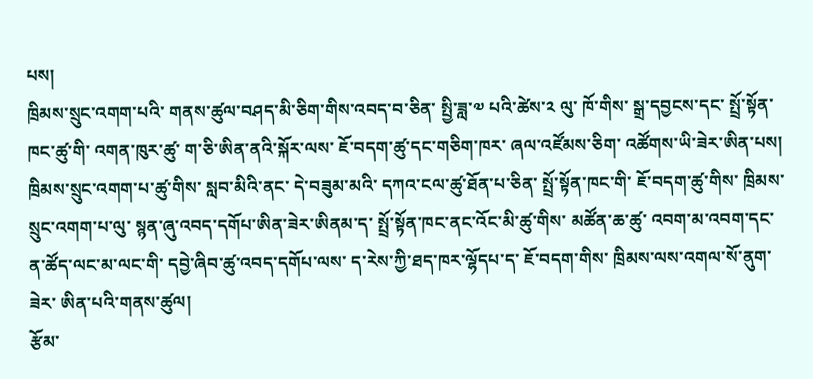པས།
ཁྲིམས་སྲུང་འགག་པའི་ གནས་ཚུལ་བཤད་མི་ཅིག་གིས་འབད་བ་ཅིན་ སྤྱི་ཟླ་༧ པའི་ཚེས་༢ ལུ་ ཁོ་གིས་ སྒྲ་དབྱངས་དང་ སྤྲོ་སྟོན་ཁང་ཚུ་གི་ འགན་ཁུར་ཚུ་ ག་ཅི་ཨིན་ནའི་སྐོར་ལས་ ཇོ་བདག་ཚུ་དང་གཅིག་ཁར་ ཞལ་འཛོམས་ཅིག་ འཚོགས་ཡི་ཟེར་ཨིན་པས།
ཁྲིམས་སྲུང་འགག་པ་ཚུ་གིས་ སླབ་མིའི་ནང་ དེ་བཟུམ་མའི་ དཀའ་ངལ་ཚུ་ཐོན་པ་ཅིན་ སྤྲོ་སྟོན་ཁང་གི་ ཇོ་བདག་ཚུ་གིས་ ཁྲིམས་སྲུང་འགག་པ་ལུ་ སྙན་ཞུ་འབད་དགོཔ་ཨིན་ཟེར་ཨིནམ་ད་ སྤྲོ་སྟོན་ཁང་ནང་འོང་མི་ཚུ་གིས་ མཚོན་ཆ་ཚུ་ འབག་མ་འབག་དང་ ན་ཚོད་ལང་མ་ལང་གི་ དབྱེ་ཞིབ་ཚུ་འབད་དགོཔ་ལས་ ད་རེས་ཀྱི་ཐད་ཁར་ལྷོདཔ་ད་ ཇོ་བདག་གིས་ ཁྲིམས་ལས་འགལ་སོ་ནུག་ཟེར་ ཨིན་པའི་གནས་ཚུལ།
རྩོམ་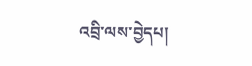འབྲི་ལས་བྱེདཔ།